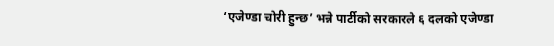‘एजेण्डा चोरी हुन्छ’ भन्ने पार्टीको सरकारले ६ दलको एजेण्डा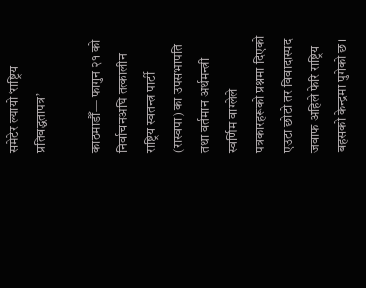समेटेर ल्यायो ‘राष्ट्रिय प्रतिवद्धतापत्र’

काठमाडौँ— फागुन २१ को निर्वाचनअघि तत्कालीन राष्ट्रिय स्वतन्त्र पार्टी (रास्वपा) का उपसभापति तथा वर्तमान अर्थमन्त्री स्वर्णिम वाग्लेले पत्रकारहरूको प्रश्नमा दिएको एउटा छोटो तर विवादास्पद जवाफ अहिले फेरि राष्ट्रिय बहसको केन्द्रमा पुगेको छ।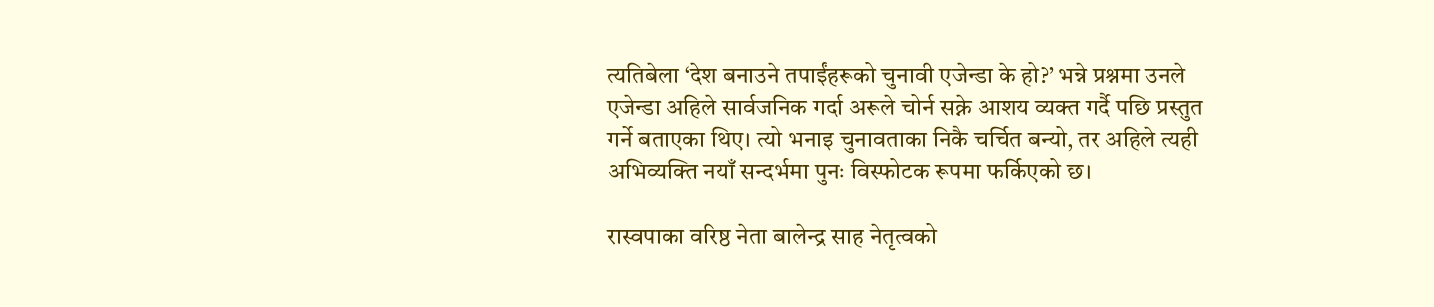त्यतिबेला ‘देश बनाउने तपाईंहरूको चुनावी एजेन्डा के हो?’ भन्ने प्रश्नमा उनले एजेन्डा अहिले सार्वजनिक गर्दा अरूले चोर्न सक्ने आशय व्यक्त गर्दै पछि प्रस्तुत गर्ने बताएका थिए। त्यो भनाइ चुनावताका निकै चर्चित बन्यो, तर अहिले त्यही अभिव्यक्ति नयाँ सन्दर्भमा पुनः विस्फोटक रूपमा फर्किएको छ।

रास्वपाका वरिष्ठ नेता बालेन्द्र साह नेतृत्वको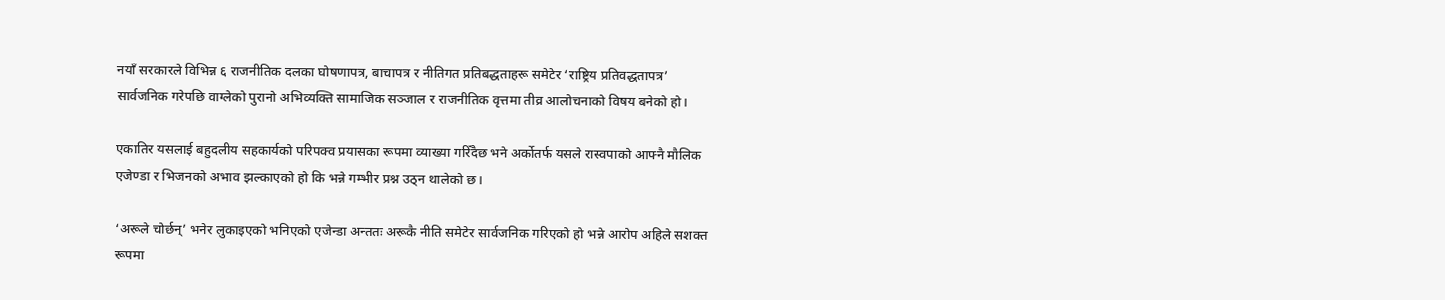नयाँ सरकारले विभिन्न ६ राजनीतिक दलका घोषणापत्र, बाचापत्र र नीतिगत प्रतिबद्धताहरू समेटेर ‘राष्ट्रिय प्रतिवद्धतापत्र’ सार्वजनिक गरेपछि वाग्लेको पुरानो अभिव्यक्ति सामाजिक सञ्जाल र राजनीतिक वृत्तमा तीव्र आलोचनाको विषय बनेको हो।

एकातिर यसलाई बहुदलीय सहकार्यको परिपक्व प्रयासका रूपमा व्याख्या गरिँदैछ भने अर्कोतर्फ यसले रास्वपाको आफ्नै मौलिक एजेण्डा र भिजनको अभाव झल्काएको हो कि भन्ने गम्भीर प्रश्न उठ्न थालेको छ।

‘अरूले चोर्छन्’ भनेर लुकाइएको भनिएको एजेन्डा अन्ततः अरूकै नीति समेटेर सार्वजनिक गरिएको हो भन्ने आरोप अहिले सशक्त रूपमा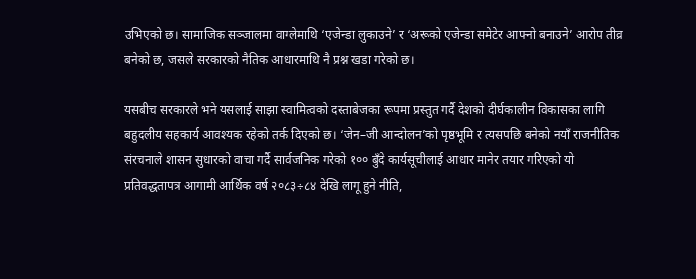उभिएको छ। सामाजिक सञ्जालमा वाग्लेमाथि ‘एजेन्डा लुकाउने’ र ‘अरूको एजेन्डा समेटेर आफ्नो बनाउने’ आरोप तीव्र बनेको छ, जसले सरकारको नैतिक आधारमाथि नै प्रश्न खडा गरेको छ।

यसबीच सरकारले भने यसलाई साझा स्वामित्वको दस्ताबेजका रूपमा प्रस्तुत गर्दै देशको दीर्घकालीन विकासका लागि बहुदलीय सहकार्य आवश्यक रहेको तर्क दिएको छ। ‘जेन–जी आन्दोलन’को पृष्ठभूमि र त्यसपछि बनेको नयाँ राजनीतिक संरचनाले शासन सुधारको वाचा गर्दै सार्वजनिक गरेको १०० बुँदे कार्यसूचीलाई आधार मानेर तयार गरिएको यो प्रतिवद्धतापत्र आगामी आर्थिक वर्ष २०८३÷८४ देखि लागू हुने नीति,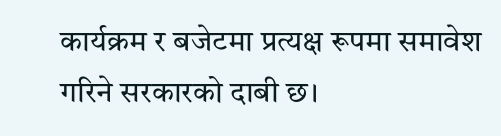कार्यक्रम र बजेटमा प्रत्यक्ष रूपमा समावेश गरिने सरकारको दाबी छ।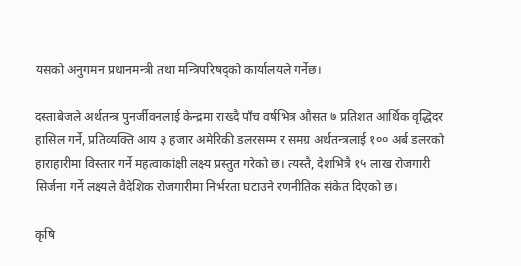यसको अनुगमन प्रधानमन्त्री तथा मन्त्रिपरिषद्को कार्यालयले गर्नेछ।

दस्ताबेजले अर्थतन्त्र पुनर्जीवनलाई केन्द्रमा राख्दै पाँच वर्षभित्र औसत ७ प्रतिशत आर्थिक वृद्धिदर हासिल गर्ने, प्रतिव्यक्ति आय ३ हजार अमेरिकी डलरसम्म र समग्र अर्थतन्त्रलाई १०० अर्ब डलरको हाराहारीमा विस्तार गर्ने महत्वाकांक्षी लक्ष्य प्रस्तुत गरेको छ। त्यस्तै, देशभित्रै १५ लाख रोजगारी सिर्जना गर्ने लक्ष्यले वैदेशिक रोजगारीमा निर्भरता घटाउने रणनीतिक संकेत दिएको छ।

कृषि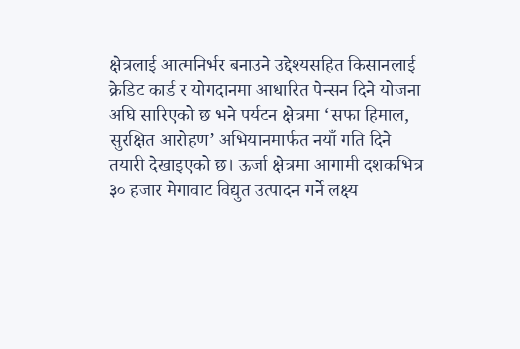क्षेत्रलाई आत्मनिर्भर बनाउने उद्देश्यसहित किसानलाई क्रेडिट कार्ड र योगदानमा आधारित पेन्सन दिने योजना अघि सारिएको छ भने पर्यटन क्षेत्रमा ‘सफा हिमाल, सुरक्षित आरोहण’ अभियानमार्फत नयाँ गति दिने तयारी देखाइएको छ। ऊर्जा क्षेत्रमा आगामी दशकभित्र ३० हजार मेगावाट विद्युत उत्पादन गर्ने लक्ष्य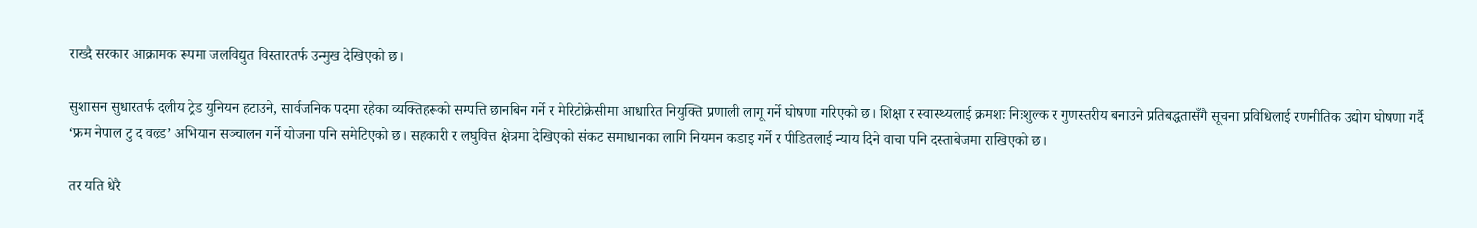राख्दै सरकार आक्रामक रूपमा जलविद्युत विस्तारतर्फ उन्मुख देखिएको छ।

सुशासन सुधारतर्फ दलीय ट्रेड युनियन हटाउने, सार्वजनिक पदमा रहेका व्यक्तिहरूको सम्पत्ति छानबिन गर्ने र मेरिटोक्रेसीमा आधारित नियुक्ति प्रणाली लागू गर्ने घोषणा गरिएको छ। शिक्षा र स्वास्थ्यलाई क्रमशः निःशुल्क र गुणस्तरीय बनाउने प्रतिबद्धतासँगै सूचना प्रविधिलाई रणनीतिक उद्योग घोषणा गर्दै ‘फ्रम नेपाल टु द वल्र्ड’ अभियान सञ्चालन गर्ने योजना पनि समेटिएको छ। सहकारी र लघुवित्त क्षेत्रमा देखिएको संकट समाधानका लागि नियमन कडाइ गर्ने र पीडितलाई न्याय दिने वाचा पनि दस्ताबेजमा राखिएको छ।

तर यति धेरै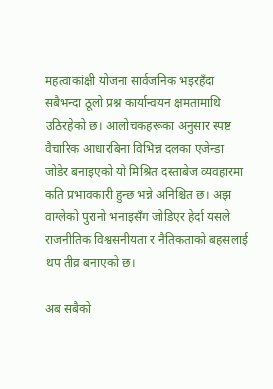महत्वाकांक्षी योजना सार्वजनिक भइरहँदा सबैभन्दा ठूलो प्रश्न कार्यान्वयन क्षमतामाथि उठिरहेको छ। आलोचकहरूका अनुसार स्पष्ट वैचारिक आधारबिना विभिन्न दलका एजेन्डा जोडेर बनाइएको यो मिश्रित दस्ताबेज व्यवहारमा कति प्रभावकारी हुन्छ भन्ने अनिश्चित छ। अझ वाग्लेको पुरानो भनाइसँग जोडिएर हेर्दा यसले राजनीतिक विश्वसनीयता र नैतिकताको बहसलाई थप तीव्र बनाएको छ।

अब सबैको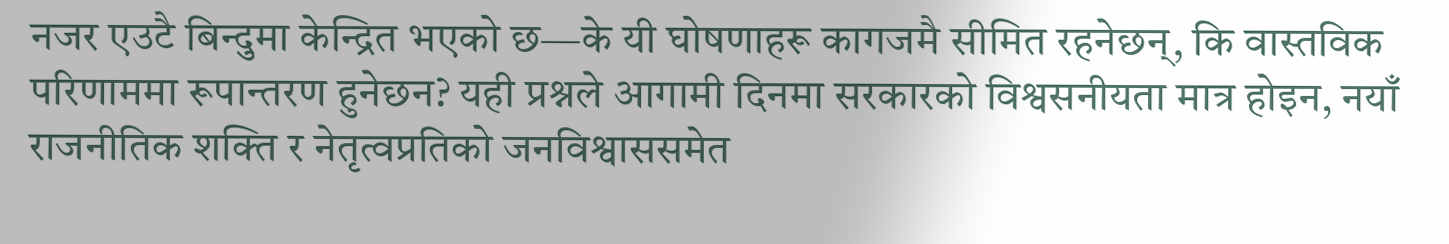नजर एउटै बिन्दुमा केन्द्रित भएको छ—के यी घोषणाहरू कागजमै सीमित रहनेछन्, कि वास्तविक परिणाममा रूपान्तरण हुनेछन? यही प्रश्नले आगामी दिनमा सरकारको विश्वसनीयता मात्र होइन, नयाँ राजनीतिक शक्ति र नेतृत्वप्रतिको जनविश्वाससमेत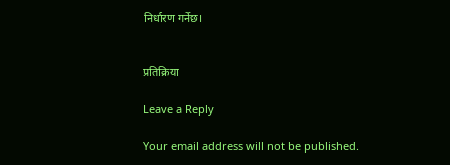निर्धारण गर्नेछ।


प्रतिक्रिया

Leave a Reply

Your email address will not be published.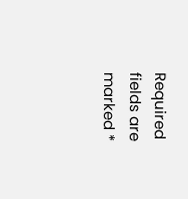Required fields are marked *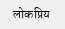लोकप्रिय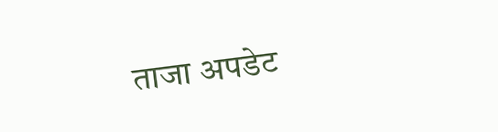ताजा अपडेट